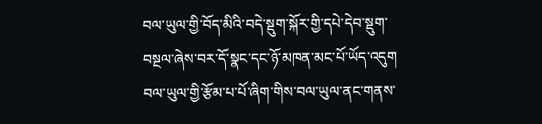བལ་ཡུལ་གྱི་བོད་མིའི་བདེ་སྡུག་སྐོར་གྱི་དཔེ་དེབ་སྡུག་བསྔལ་ཞེས་བར་དོ་སྣང་དང་ཉོ་མཁན་མང་པོ་ཡོད་འདུག
བལ་ཡུལ་གྱི་རྩོམ་པ་པོ་ཞིག་གིས་བལ་ཡུལ་ནང་གནས་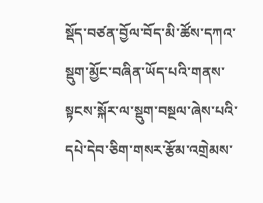སྡོད་བཙན་བྱོལ་བོད་མི་ཚོས་དཀའ་སྡུག་མྱོང་བཞིན་ཡོད་པའི་གནས་སྟངས་སྐོར་ལ་སྡུག་བསྔལ་ཞེས་པའི་དཔེ་དེབ་ཅིག་གསར་རྩོམ་འགྲེམས་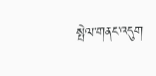སྤེལ་གནང་འདུག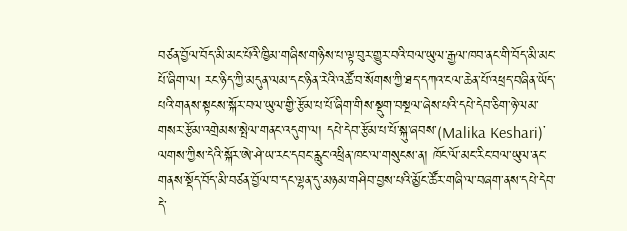བཙན་བྱོལ་བོད་མི་མང་པོའི་ཁྱིམ་གཞིས་གཉིས་པ་ལྟ་བུར་གྱུར་བའི་བལ་ཡུལ་རྒྱལ་ཁབ་ནང་གི་བོད་མི་མང་པོ་ཞིག་ལ། རང་ཉིད་ཀྱི་མདུན་ལམ་དང་ཉིན་རེའི་འཚོ་བ་སོགས་ཀྱི་ཐད་དཀའ་ངལ་ཆེན་པོ་འཕྲད་བཞིན་ཡོད་པའི་གནས་སྟངས་སྐོར་བལ་ཡུལ་གྱི་རྩོམ་པ་པོ་ཞིག་གིས་སྡུག་བསྔལ་ཞེས་པའི་དཔེ་དེབ་ཅིག་ཉེ་ལམ་གསར་རྩོམ་འགྲེམས་སྤེལ་གནང་འདུག་ལ། དཔེ་དེབ་རྩོམ་པ་པོ་སྐུ་ཞབས་(Malika Keshari)་ལགས་ཀྱིས་དེའི་སྐོར་ཨེ་ཤེ་ཡ་རང་དབང་རླུང་འཕྲིན་ཁང་ལ་གསུངས་ན། ཁོང་ལོ་མང་རིང་བལ་ཡུལ་ནང་གནས་སྡོད་བོད་མི་བཙན་བྱོལ་བ་དང་ལྷན་དུ་མཉམ་གཤིབ་བྱས་པའི་མྱོང་ཚོར་གཞི་ལ་བཞག་ནས་དཔེ་དེབ་དེ་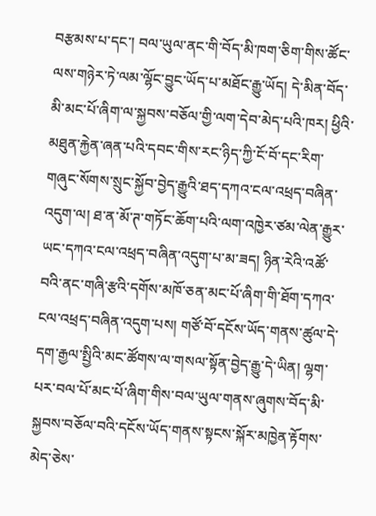བརྩམས་པ་དང་། བལ་ཡུལ་ནང་གི་བོད་མི་ཁག་ཅིག་གིས་ཚོང་ལས་གཉེར་ཏེ་ལམ་ལྷོང་བྱུང་ཡོད་པ་མཐོང་རྒྱུ་ཡོད། དེ་མིན་བོད་མི་མང་པོ་ཞིག་ལ་སྐྱབས་བཅོལ་གྱི་ལག་དེབ་མེད་པའི་ཁར། ཕྱིའི་མཐུན་རྐྱེན་ཞན་པའི་དབང་གིས་རང་ཉིད་ཀྱི་ངོ་བོ་དང་རིག་གཞུང་སོགས་སྲུང་སྐྱོབ་བྱེད་རྒྱུའི་ཐད་དཀའ་ངལ་འཕྲད་བཞིན་འདུག་ལ། ཐ་ན་མོ་ཊ་གཏོང་ཆོག་པའི་ལག་འཁྱེར་ཙམ་ལེན་རྒྱུར་ཡང་དཀའ་ངལ་འཕྲད་བཞིན་འདུག་པ་མ་ཟད། ཉིན་རེའི་འཚོ་བའི་ནང་གཞི་རྩའི་དགོས་མཁོ་ཅན་མང་པོ་ཞིག་གི་ཐོག་དཀའ་ངལ་འཕྲད་བཞིན་འདུག་པས། གཙོ་བོ་དངོས་ཡོད་གནས་ཚུལ་དེ་དག་རྒྱལ་སྤྱིའི་མང་ཚོགས་ལ་གསལ་སྟོན་བྱེད་རྒྱུ་དེ་ཡིན། ལྷག་པར་བལ་པོ་མང་པོ་ཞིག་གིས་བལ་ཡུལ་གནས་ཞུགས་བོད་མི་སྐྱབས་བཅོལ་བའི་དངོས་ཡོད་གནས་སྟངས་སྐོར་མཁྱེན་རྟོགས་མེད་ཅེས་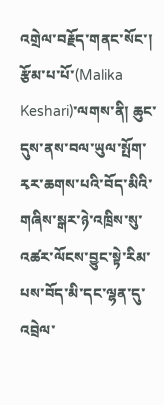འགྲེལ་བརྗོད་གནང་སོང་།
རྩོམ་པ་པོ་(Malika Keshari)་ལགས་ནི། ཆུང་དུས་ནས་བལ་ཡུལ་སྤོག་རྭར་ཆགས་པའི་བོད་མིའི་གཞིས་སྒར་ཉེ་འཁྲིས་སུ་འཚར་ལོངས་བྱུང་སྟེ་རིམ་པས་བོད་མི་དང་ལྷན་དུ་འབྲེལ་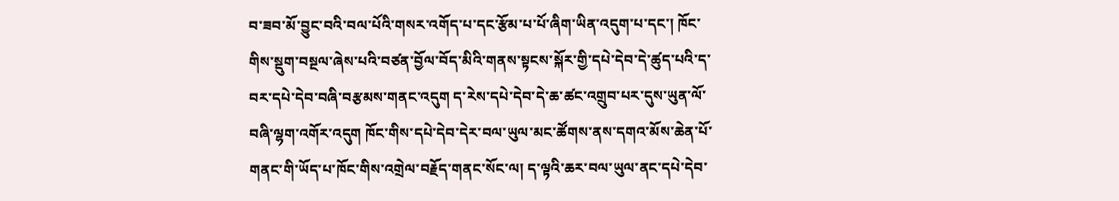བ་ཟབ་མོ་བྱུང་བའི་བལ་པོའི་གསར་འགོད་པ་དང་རྩོམ་པ་པོ་ཞིག་ཡིན་འདུག་པ་དང་། ཁོང་གིས་སྡུག་བསྔལ་ཞེས་པའི་བཙན་བྱོལ་བོད་མིའི་གནས་སྟངས་སྐོར་གྱི་དཔེ་དེབ་དེ་ཚུད་པའི་ད་བར་དཔེ་དེབ་བཞི་བརྩམས་གནང་འདུག ད་རེས་དཔེ་དེབ་དེ་ཆ་ཚང་འགྲུབ་པར་དུས་ཡུན་ལོ་བཞི་ལྷག་འགོར་འདུག ཁོང་གིས་དཔེ་དེབ་དེར་བལ་ཡུལ་མང་ཚོགས་ནས་དགའ་མོས་ཆེན་པོ་གནང་གི་ཡོད་པ་ཁོང་གིས་འགྲེལ་བརྗོད་གནང་སོང་ལ། ད་ལྟའི་ཆར་བལ་ཡུལ་ནང་དཔེ་དེབ་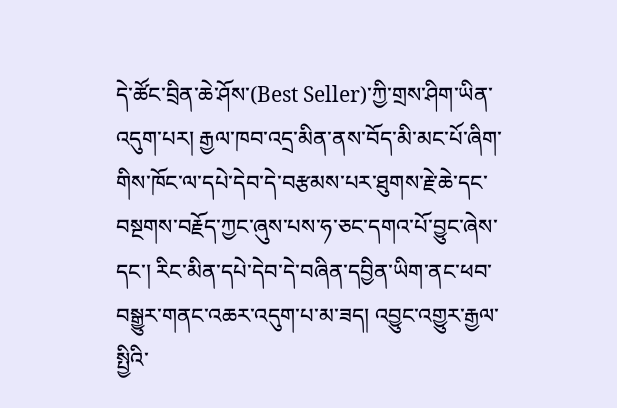དེ་ཚོང་བྲིན་ཆེ་ཤོས་(Best Seller)་ཀྱི་གྲས་ཤིག་ཡིན་འདུག་པར། རྒྱལ་ཁབ་འདྲ་མིན་ནས་བོད་མི་མང་པོ་ཞིག་གིས་ཁོང་ལ་དཔེ་དེབ་དེ་བརྩམས་པར་ཐུགས་རྗེ་ཆེ་དང་བསྔགས་བརྗོད་ཀྱང་ཞུས་པས་ཧ་ཅང་དགའ་པོ་བྱུང་ཞེས་དང་། རིང་མིན་དཔེ་དེབ་དེ་བཞིན་དབྱིན་ཡིག་ནང་ཕབ་བསྒྱུར་གནང་འཆར་འདུག་པ་མ་ཟད། འབྱུང་འགྱུར་རྒྱལ་སྤྱིའི་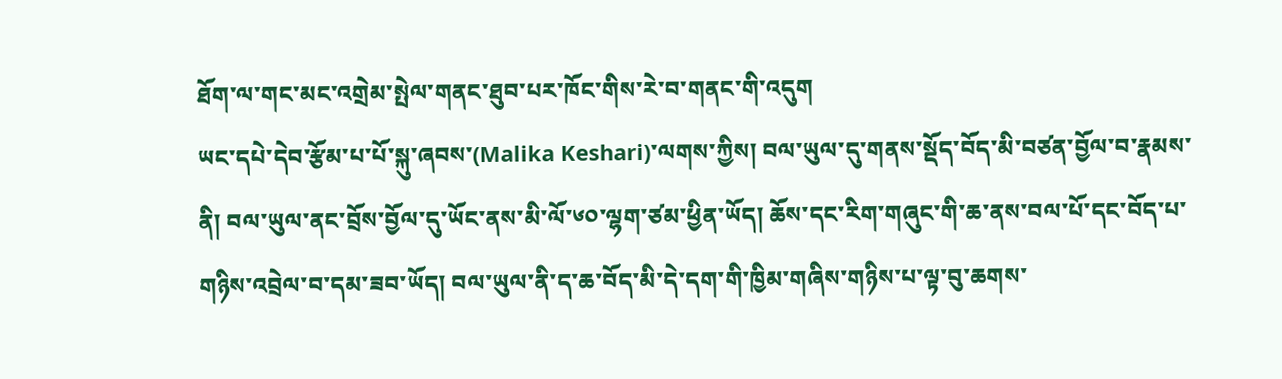ཐོག་ལ་གང་མང་འགྲེམ་སྤེལ་གནང་ཐུབ་པར་ཁོང་གིས་རེ་བ་གནང་གི་འདུག
ཡང་དཔེ་དེབ་རྩོམ་པ་པོ་སྐུ་ཞབས་(Malika Keshari)་ལགས་ཀྱིས། བལ་ཡུལ་དུ་གནས་སྡོད་བོད་མི་བཙན་བྱོལ་བ་རྣམས་ནི། བལ་ཡུལ་ནང་བྲོས་བྱོལ་དུ་ཡོང་ནས་མི་ལོ་༦༠་ལྷག་ཙམ་ཕྱིན་ཡོད། ཆོས་དང་རིག་གཞུང་གི་ཆ་ནས་བལ་པོ་དང་བོད་པ་གཉིས་འབྲེལ་བ་དམ་ཟབ་ཡོད། བལ་ཡུལ་ནི་ད་ཆ་བོད་མི་དེ་དག་གི་ཁྱིམ་གཞིས་གཉིས་པ་ལྟ་བུ་ཆགས་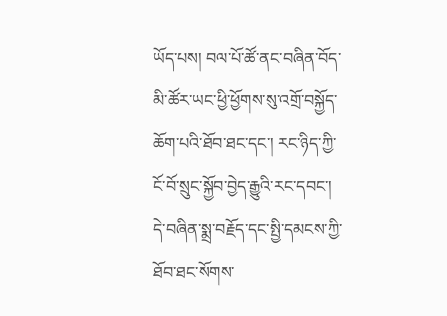ཡོད་པས། བལ་པོ་ཚོ་ནང་བཞིན་བོད་མི་ཚོར་ཡང་ཕྱི་ཕྱོགས་སུ་འགྲོ་བསྐྱོད་ཆོག་པའི་ཐོབ་ཐང་དང་། རང་ཉིད་ཀྱི་ངོ་བོ་སྲུང་སྐྱོབ་བྱེད་རྒྱུའི་རང་དབང་། དེ་བཞིན་སྨྲ་བརྗོད་དང་སྤྱི་དམངས་ཀྱི་ཐོབ་ཐང་སོགས་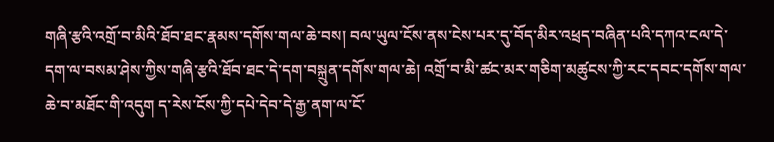གཞི་རྩའི་འགྲོ་བ་མིའི་ཐོབ་ཐང་རྣམས་དགོས་གལ་ཆེ་བས། བལ་ཡུལ་ངོས་ནས་ངེས་པར་དུ་བོད་མིར་འཕྲད་བཞིན་པའི་དཀའ་ངལ་དེ་དག་ལ་བསམ་ཤེས་ཀྱིས་གཞི་རྩའི་ཐོབ་ཐང་དེ་དག་བསྐྲུན་དགོས་གལ་ཆེ། འགྲོ་བ་མི་ཚང་མར་གཅིག་མཚུངས་ཀྱི་རང་དབང་དགོས་གལ་ཆེ་བ་མཐོང་གི་འདུག ད་རེས་ངོས་ཀྱི་དཔེ་དེབ་དེ་རྒྱ་ནག་ལ་ངོ་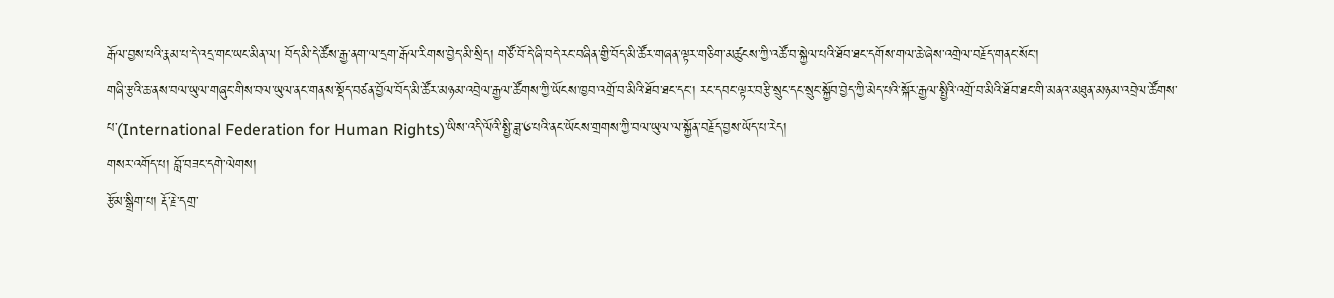རྒོལ་བྱས་པའི་རྣམ་པ་དེ་འདྲ་གང་ཡང་མིན་ལ། བོད་མི་དེ་ཚོས་རྒྱ་ནག་ལ་དྲག་རྒོལ་རིགས་བྱེད་མི་སྲིད། གཙོ་བོ་དེ་ཞི་བདེ་རང་བཞིན་གྱི་བོད་མི་ཚོར་གཞན་ལྟར་གཅིག་མཚུངས་ཀྱི་འཚོ་བ་སྐྱེལ་པའི་ཐོབ་ཐང་དགོས་གལ་ཆེ་ཞེས་འགྲེལ་བརྗོད་གནང་སོང་།
གཞི་རྩའི་ཆ་ནས་བལ་ཡུལ་གཞུང་གིས་བལ་ཡུལ་ནང་གནས་སྡོད་བཙན་བྱོལ་བོད་མི་ཚོར་མཉམ་འབྲེལ་རྒྱལ་ཚོགས་ཀྱི་ཡོངས་ཁྱབ་འགྲོ་བ་མིའི་ཐོབ་ཐང་དང་། རང་དབང་ལྟར་བརྩི་སྲུང་དང་སྲུང་སྐྱོབ་བྱེད་ཀྱི་མེད་པའི་སྐོར་རྒྱལ་སྤྱིའི་འགྲོ་བ་མིའི་ཐོབ་ཐང་གི་མནའ་མཐུན་མཉམ་འབྲེལ་ཚོགས་པ་(International Federation for Human Rights)་ཡིས་འདི་ལོའི་སྤྱི་ཟླ་༦་པའི་ནང་ཡོངས་གྲགས་ཀྱི་བལ་ཡུལ་ལ་སྐྱོན་བརྗོད་བྱས་ཡོད་པ་རེད།
གསར་འགོད་པ། བློ་བཟང་དགེ་ལེགས།
རྩོམ་སྒྲིག་པ། རྡོ་རྗེ་དགྲ་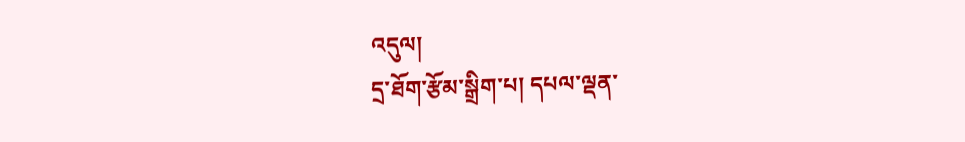འདུལ།
དྲ་ཐོག་རྩོམ་སྒྲིག་པ། དཔལ་ལྡན་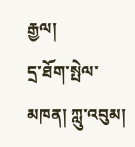རྒྱལ།
དྲ་ཐོག་སྤེལ་མཁན། ཀླུ་འབུམ།